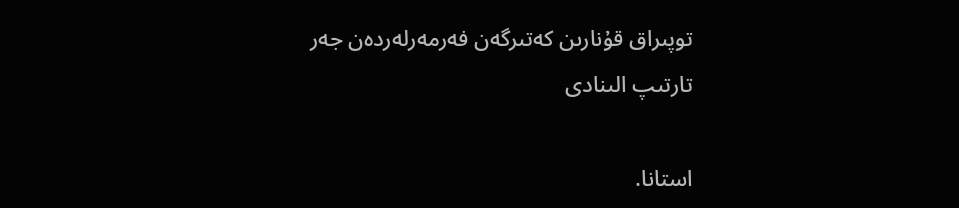توپىراق قۇنارىن كەتىرگەن فەرمەرلەردەن جەر تارتىپ الىنادى

استانا.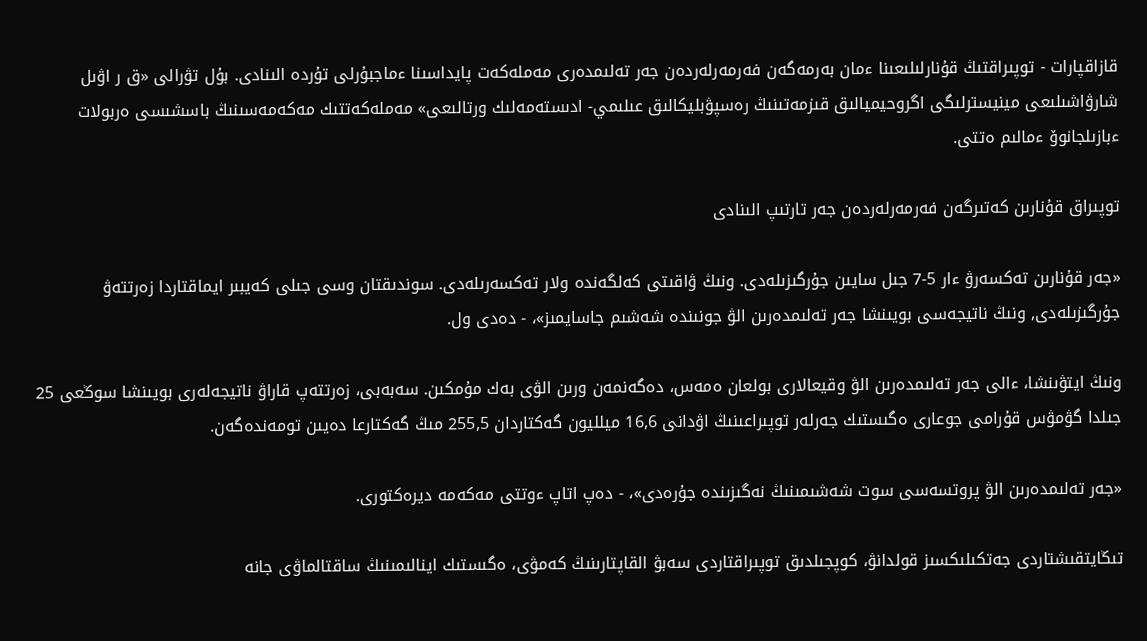قازاقپارات - توپىراقتىڭ قۇنارلىلىعىنا ءمان بەرمەگەن فەرمەرلەردەن جەر تەلىمدەرى مەملەكەت پايداسىنا ءماجبۇرلى تۇردە الىنادى. بۇل تۋرالى «ق ر اۋىل شارۋاشىلىعى مينيسترلىگى اگروحيميالىق قىزمەتىنىڭ رەسپۋبليكالىق عىلىمي- ادىستەمەلىك ورتالىعى» مەملەكەتتىك مەكەمەسىنىڭ باسشىسى ەربولات ءبازىلجانوۆ ءمالىم ەتتى.

توپىراق قۇنارىن كەتىرگەن فەرمەرلەردەن جەر تارتىپ الىنادى

«جەر قۇنارىن تەكسەرۋ ءار 5-7 جىل سايىن جۇرگىزىلەدى. ونىڭ ۋاقىتى كەلگەندە ولار تەكسەرىلەدى. سوندىقتان وسى جىلى كەيبىر ايماقتاردا زەرتتەۋ جۇرگىزىلەدى, ونىڭ ناتيجەسى بويىنشا جەر تەلىمدەرىن الۋ جونىندە شەشىم جاسايمىز»، - دەدى ول.

ونىڭ ايتۋىنشا، ءالى جەر تەلىمدەرىن الۋ وقيعالارى بولعان ەمەس، دەگەنمەن ورىن الۋى بەك مۇمكىن. سەبەبى، زەرتتەپ قاراۋ ناتيجەلەرى بويىنشا سوڭعى 25 جىلدا گۋمۋس قۇرامى جوعارى ەگىستىك جەرلەر توپىراعىنىڭ اۋدانى 16,6 ميلليون گەكتاردان 255,5 مىڭ گەكتارعا دەيىن تومەندەگەن.

«جەر تەلىمدەرىن الۋ پروتسەسى سوت شەشىمىنىڭ نەگىزىندە جۇرەدى»، - دەپ اتاپ ءوتتى مەكەمە ديرەكتورى.

تىڭايتقىشتاردى جەتكىلىكسىز قولدانۋ، كوپجىلدىق توپىراقتاردى سەبۋ القاپتارىنىڭ كەمۋى، ەگىستىك اينالىمىنىڭ ساقتالماۋى جانە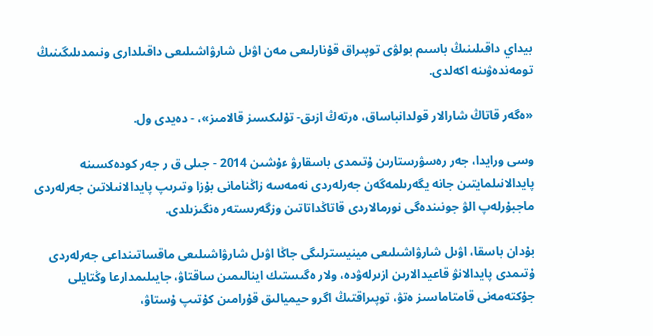بيداي داقىلىنىڭ باسىم بولۋى توپىراق قۇنارلىعى مەن اۋىل شارۋاشىلىعى داقىلدارى ونىمدىلىگىنىڭ تومەندەۋىنە اكەلدى.

«ەگەر قاتاڭ شارالار قولدانباساق، ەرتەڭ ازىق- تۇلىكسىز قالامىز»، - دەيدى ول.

وسى ورايدا، جەر رەسۋرستارىن ۇتىمدى باسقارۋ ءۇشىن 2014 - جىلى ق ر جەر كودەكسىنە پايدالانىلمايتىن جانە يگەرىلمەگەن جەرلەردى نەمەسە زاڭنامانى بۇزا وتىرىپ پايدالانىلاتىن جەرلەردى ماجبۇرلەپ الۋ جونىندەگى نورمالاردى قاتاڭداتاتىن وزگەرىستەر ەنگىزىلدى.

بۇدان باسقا، اۋىل شارۋاشىلىعى مينيسترلىگى جاڭا اۋىل شارۋاشىلىعى ماقساتىنداعى جەرلەردى ۇتىمدى پايدالانۋ قاعيدالارىن ازىرلەۋدە، ولار ەگىستىك اينالىمىن ساقتاۋ، جايىلىمدارعا وڭتايلى جۇكتەمەنى قامتاماسىز ەتۋ، توپىراقتىڭ اگرو حيميالىق قۇرامىن كۇتىپ ۇستاۋ،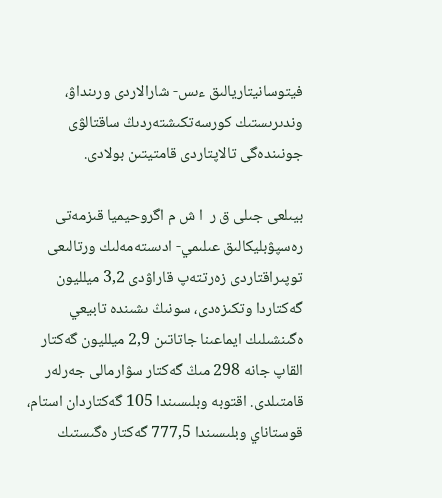فيتوسانيتاريالىق ءىس- شارالاردى ورىنداۋ، وندىرىستىك كورسەتكىشتەردىڭ ساقتالۋى جونىندەگى تالاپتاردى قامتيتىن بولادى.

بيىلعى جىلى ق ر  ا ش م اگروحيميا قىزمەتى رەسپۋبليكالىق عىلىمي- ادىستەمەلىك ورتالىعى توپىراقتاردى زەرتتەپ قاراۋدى 3,2 ميلليون گەكتاردا وتكىزەدى، سونىڭ ىشىندە تابيعي ەگىنشىلىك ايماعىنا جاتاتىن 2,9 ميلليون گەكتار القاپ جانە 298 مىڭ گەكتار سۋارمالى جەرلەر قامتىلدى. اقتوبە وبلىسىندا 105 گەكتاردان استام، قوستاناي وبلىسىندا 777,5 گەكتار ەگىستىك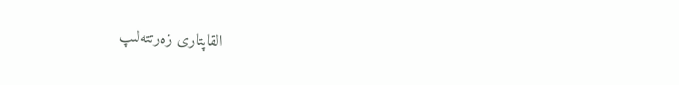القاپتارى زەرتتەلىپ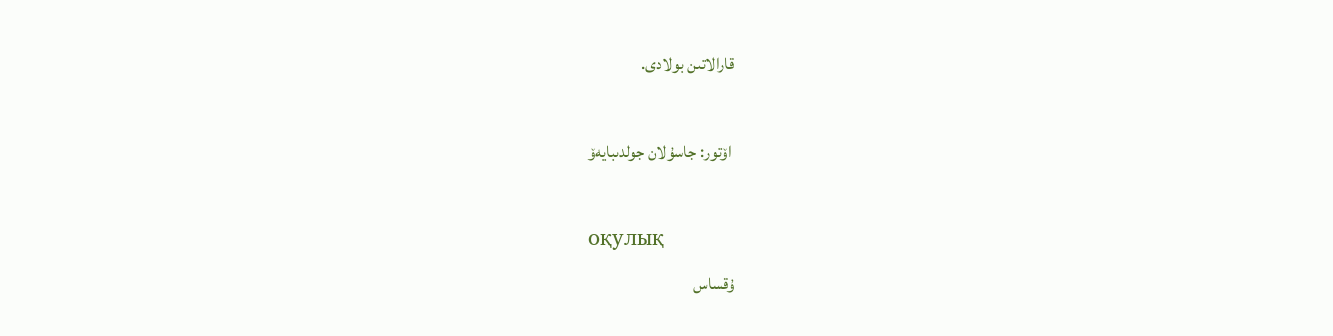قارالاتىن بولادى.

 اۆتور: جاسۇلان جولدىبايەۆ

оқулық
ۇقساس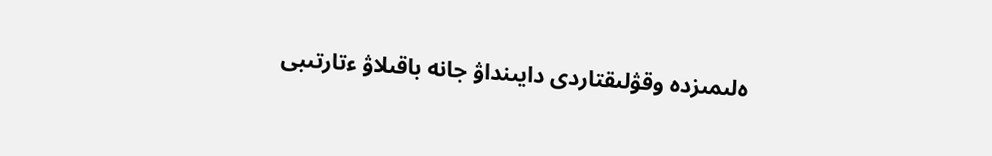ەلىمىزدە وقۋلىقتاردى دايىنداۋ جانە باقىلاۋ ءتارتىبى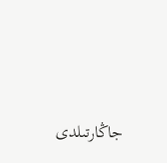جاڭارتىلدى